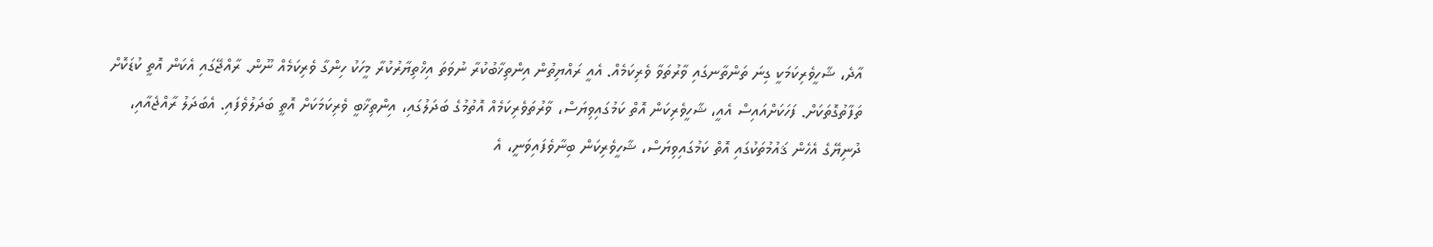އާދެ، ޝާހީވެރިކަމަކީ ގިނަ ތަންތާނގައި ވާރުތަވާ ވެރިކަމެއް. އެއީ ރައްޔިތުން އިންތިޚާބުކުރާ ނުވަތަ އިޚްތިޔާރުކުރާ މީހަކު ހިންގާ ވެރިކަމެއް ނޫން. ރާއްޖޭގައި އެކަން އޮތީ ކުޑަކޮށް ތަފާތުގޮތަކަށް. ފަހަކަށްއައިސް އެއީ، ޝާހީވެރިކަން އޮތް ކަމުގައިވިޔަސް، ވާރުތަވެރިކަމެއް އޮތުމުގެ ބަދަލުގައި، އިންތިޚާބީ ވެރިކަމަކަށް އޮތީ ބަދަލުވެފައި. އެބަދަލު ރާއްޖެއާއި، ދުނިޔޭގެ އެހެން ޤައުމުތަކުގައި އޮތް ކަމުގައިވިޔަސް، ޝާހީވެރިކަން ބިނާވެފައިވަނީ، އެ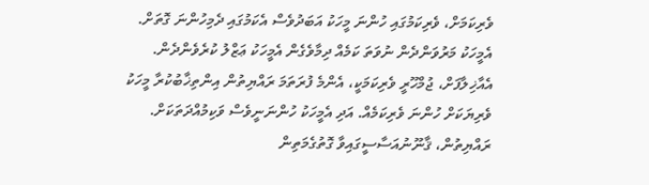ވެރިކަމަށް، ވެރިކަމުގައި ހުންނަ މީހަކު އަބަދުވެސް އެކަމުގައި ދެމިހުންނަ ގޮތަށް. އެމީހަކު މަރުވަންދެން ނުވަތަ ކަމެއް ދިމާވެގެން އެމީހަކު ޢަޒްލު ކުރެވެންދެން. އެއާޚިލާފަށް، ޖުމްހޫރީ ވެރިކަމަކީ، އެންމެ ފުރަތަމަ ރައްޔިތުން އިންތިޚާބުކުރާ މީހަކު ވެރިޔަކަށް ހުންނަ ވެރިކަމެއް. އަދި އެމީހަކު ހުންނަނީވެސް ވަކިމުއްދަތަކަށް. ރައްޔިތުން، ޤާނޫނުއަސާސީގައިވާ ގޮތުގެމަތިން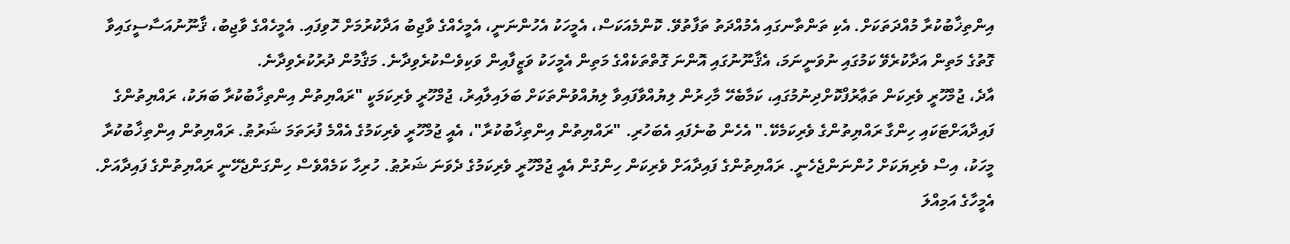އިންތިޚާބުކުރާ މުއްދަތަކަށް. އެކި ތަންތާނގައި އެމުއްދަތު ތަފާތުވޭ. ކޮންމެއަކަސް، އެމީހަކު އެހުންނަނީ، އެމީހެއްގެ ވާޖިބު އަދާކުރުމަށް ހޮވިފައި. އެމީހެއްގެ ވާޖިބު، ޤާނޫނުއަސާސީގައިވާ ގޮތުގެ މަތިން އަދާކުރެވޭ ކަމުގައި ނުވަނީނަމަ، އެޤާނޫނުގައި އޮންނަ ގޮތްތަކެއްގެ މަތިން އެމީހަކު ވަޒީފާއިން ވަކިވެސްކުރެވިދާނެ. މަޤާމުން ދުރުކުރެވިދާނެ.
އާދެ، ޖުމްހޫރީ ވެރިކަން ތަޢާރުފްކޮށްދިނުމުގައި، ކަމާބެހޭ މާހިރުން ލިޔުއްވާފައިވާ ލިޔުއްވުންތަކަށް ބަލައިލާއިރު، ޖުމްހޫރީ ވެރިކަމަކީ "ރައްޔިތުން އިންތިޚާބުކުރާ ބަޔަކު، ރައްޔިތުންގެ ފައިދާއަށްޓަކައި ހިންގާ ރައްޔިތުންގެ ވެރިކަމެކޭ." އެހެން ބުނެފައި އެބަހުރި. "ރައްޔިތުން އިންތިޚާބުކުރާ"، އެއީ ޖުމްހޫރީ ވެރިކަމުގެ އެއްމެ ފުރަތަމަ ޝަރުޠު. ރައްޔިތުން އިންތިޚާބުކުރާ މީހަކު، އިސް ވެރިޔަކަށް ހުންނަންޖެހެނީ. ރައްޔިތުންގެ ފައިދާއަށް ވެރިކަން ހިންގުން އެއީ ޖުމްހޫރީ ވެރިކަމުގެ ދެވަނަ ޝަރުޠު. ހުރިހާ ކަމެއްވެސް ހިންގަންޖެހޭނީ ރައްޔިތުންގެ ފައިދާއަށް. އެމީހާގެ އަމިއްލަ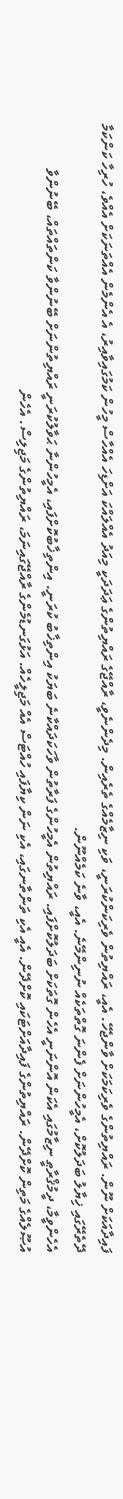ފައިދާއަކަށް ނޫން. ރައްޔިތުންގެ ވެރިކަމަކަށް ވާންޖެހޭ. އެއީ، ރައްޔިތުން ވެރިކަންކުރަނީ، ވަކި ނިޒާމެއްގެ ތެރެއިން. މިދެންނެވީ، ރާއްޖޭގެ ރައްޔިތުންގެ ޢަދަދަކީ މިއަދު އެއްލައްކަ އަށްޑިހަ އެއްހާސް މީހުން ކަމުގައިވާއިރު، އެ އެންމެން އެއްތަނަކަށް އެއްވެ، ހުރިހާ ކަންކަމާ ދޭތެރޭގައި ޚިޔާލު ބަދަލުކޮށް، އެމީހުންނަށް ފެންނަ ގޮތްތަކެއް ނުނިންމޭނެ. އެއީ، ވާނެ ކަމެއްނޫން.
އެހެންވީމާ، ދީމުޤްރާޠީ ނިޒާމުގައި އެކަން އޮންނަނީ އެހެން ގޮތަކަށް ބަދަލުކޮށްފައި. ރައްޔިތުން އެމީހުންގެ ފަރާތުން ވާހަކަދައްކާނެ ބަޔަކު އިންތިޚާބު ކުރަނީ. އިންތިޚާބުކޮށްފައި، އެމީހުންނާ ޙަވާލުކުރަނީ ރައްޔިތުންނަށް ބޭނުންވާ ކަންތައްތައް، ބޭނުންވާ އުޞޫލެއްގެ މަތިން ކޮށްދޭން. ރައްޔިތުންގެ ފައިދާއަށްޓަކައި ކޮށްދޭން. އެއީ އެކި ތަންތާނގައި، އެކި ނަން ކިޔާފައި ހުއްޓަސް އެއް މަޖިލީހެއް. އަޅުގަނޑުމެންގެ ރާއްޖޭގައިނަމަ، ރައްޔިތުންގެ މަޖިލިސް. އެހެން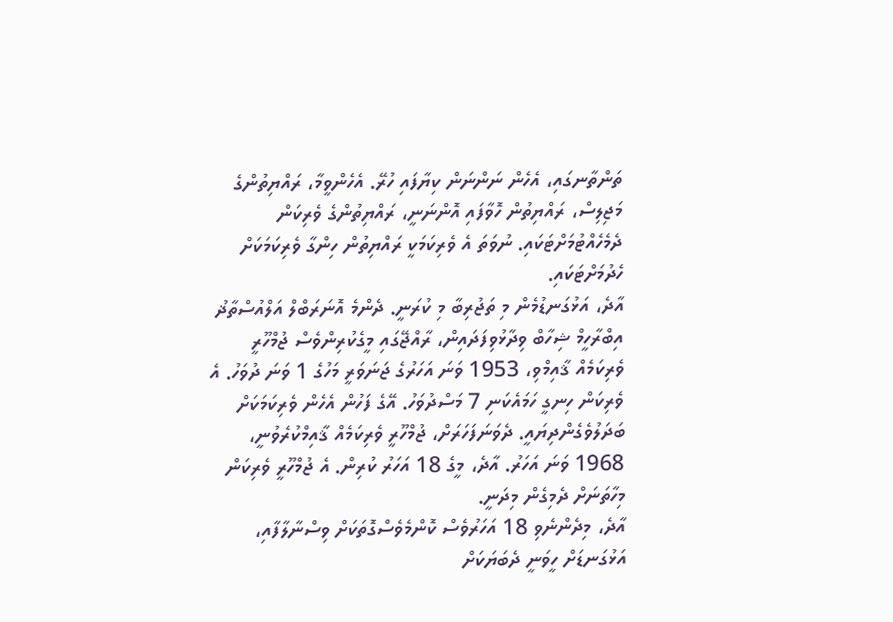ތަންތާނގައި، އެހެން ނަންނަން ކިޔާފައި ހުރޭ. އެހެންވީމާ، ރައްޔިތުންގެ މަޖިލިސް، ރައްޔިތުން ހޮވާފައި އޮންނަނީ، ރައްޔިތުންގެ ވެރިކަން ދެމެހެއްޓުމަށްޓަކައި. ނުވަތަ އެ ވެރިކަމަކީ ރައްޔިތުން ހިންގާ ވެރިކަމަކަށް ހެދުމަށްޓަކައި.
އާދެ، އަޅުގަނޑުމެން މި ތަޖުރިބާ މި ކުރަނީ. ދެންމެ އޮނަރަބްލް އަލްއުސްތާޛު އިބްރާހީމް ޝިހާބް ވިދާޅުވިފަދައިން، ރާއްޖޭގައި މީގެކުރިންވެސް ޖުމްހޫރީ ވެރިކަމެއް ޤާއިމްވި، 1953 ވަނަ އަހަރުގެ ޖަނަވަރީ މަހުގެ 1 ވަނަ ދުވަހު. އެ ވެރިކަން ހިނގީ ހަމައެކަނި 7 މަސްދުވަހު. އޭގެ ފަހުން އެހެން ވެރިކަމަކަށް ބަދަލުވެގެންދިޔައީ. ދެވަނަފަހަރަށް، ޖުމްހޫރީ ވެރިކަމެއް ޤާއިމްކުރެވުނީ، 1968 ވަނަ އަހަރު. އާދެ، މީގެ 18 އަހަރު ކުރިން. އެ ޖުމްހޫރީ ވެރިކަން މިހާތަނަށް ދެމިގެން މިދަނީ.
އާދެ، މިދެންނެވި 18 އަހަރުވެސް ކޮންމެވެސްގޮތަކަށް ވިސްނާލާފާއި، އަޅުގަނޑަށް ހީވަނީ ދެބަޔަކަށް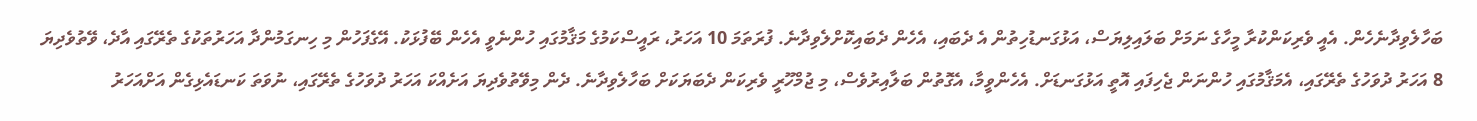ބަހާލެވިދާނެހެން. އެއީ ވެރިކަންކުރާ މީހާގެ ނަމަށް ބަލައިލިޔަސް، އަޅުގަނޑުހިތުން އެ ދެބައި، އެހެން ދެބައިކޮށްލެވިދާނެ. ފުރަތަމަ 10 އަހަރު، ރައީސްކަމުގެ މަޤާމުގައި ހުންނެވީ އެހެން ބޭފުޅަކު. އޭގެފަހުން މި ހިނގަމުންދާ އަހަރުތަކުގެ ތެރޭގައި އާދެ، ވޭތުވެދިޔަ 8 އަހަރު ދުވަހުގެ ތެރޭގައި، އެމަޤާމުގައި ހުންނަން ޖެހިފައި އޮތީ އަޅުގަނޑަށް. އެހެންވީމާ، އެގޮތުން ބަލާއިރުވެސް، މި ޖުމްހޫރީ ވެރިކަން ދެބަޔަކަށް ބަހާލެވިދާނެ. ދެން މިވޭތުވެދިޔަ އަށެއްކަ އަހަރު ދުވަހުގެ ތެރޭގައި، ނުވަތަ ކަނޑައެޅިގެން އަށްއަހަރު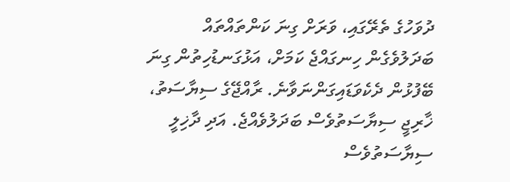ދުވަހުގެ ތެރޭގައި، ވަރަށް ގިނަ ކަންތައްތައް ބަދަލުވެގެން ހިނގައްޖެ ކަމަށް، އަޅުގަނޑުހިތުން ގިނަ ބޭފުޅުން ދެކެވަޑައިގަންނަވާނެ. ރާއްޖޭގެ ސިޔާސަތު، ޚާރިޖީ ސިޔާސަތުވެސް ބަދަލުވެއްޖެ. އަދި ދާޚިލީ ސިޔާސަތުވެސް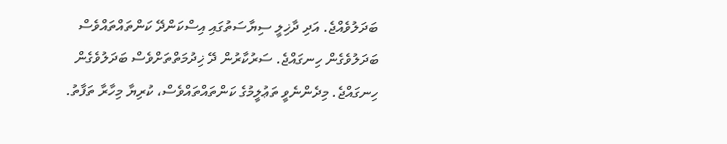ބަދަލުވެއްޖެ. އަދި ދާޚިލީ ސިޔާސަތުގައި އިސްކަންދޭ ކަންތައްތައްވެސް ބަދަލުވެގެން ހިނގައްޖެ. ސަރުކާރުން ދޭ ޚިދުމަތްތަށްވެސް ބަދަލުވެގެން ހިނގައްޖެ. މިދެންނެވީ ތަޢުލީމުގެ ކަންތައްތައްވެސް، ކުރިޔާ މިހާރާ ތަފާތު.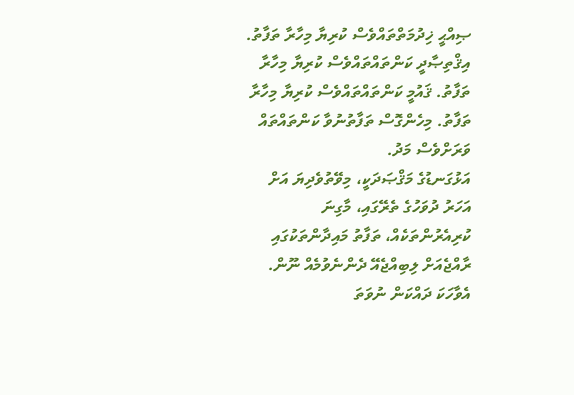ޞިއްޙީ ޚިދުމަތްތައްވެސް ކުރިޔާ މިހާރާ ތަފާތު. އިޤްތިޞާދީ ކަންތައްތައްވެސް ކުރިޔާ މިހާރާ ތަފާތު. ޤައުމީ ކަންތައްތައްވެސް ކުރިޔާ މިހާރާ ތަފާތު. މިހެންގޮސް ތަފާތުނުވާ ކަންތައްތައް ވަރަށްވެސް މަދު.
އަޅުގަނޑުގެ މަޤްޞަދަކީ، މިވޭތުވެދިޔަ އަށް އަހަރު ދުވަހުގެ ތެރޭގައި، މާގިނަ ކުރިއެރުންތަކެއް، ތަފާތު މައިދާންތަކުގައި ރާއްޖެއަށް ލިބިއްޖެއޭ ދެންނެވުމެއް ނޫން. އެވާހަކަ ދައްކަން ނުވަތަ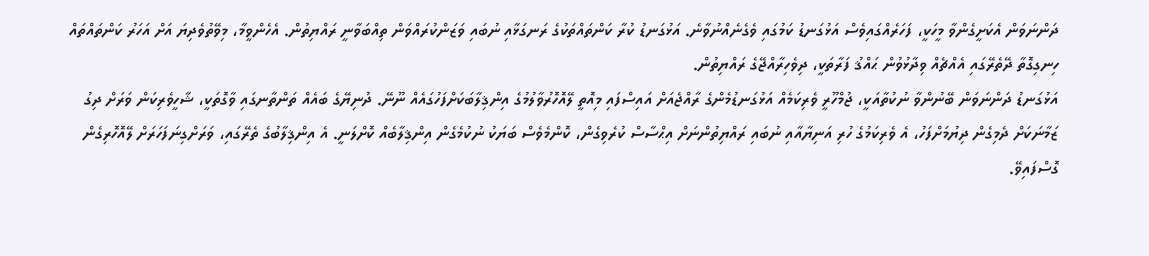ދަންނަވަން އެކަށީގެންވާ މީހަކީ، ފަހަރެއްގައިވެސް އަޅުގަނޑު ކަމުގައި ވެގެނެއްނުވާނެ. އަޅުގަނޑު ކުރާ ކަންތައްތަކުގެ ރަނގަޅާއި ނުބައި ވަޒަންކުރައްވަން ތިއްބަވާނީ ރައްޔިތުން. އެހެންވީމާ، މިވޭތުވެދިޔަ އަށް އަހަރު ކަންތައްތައް ހިނގިގޮތާ ދޭތެރޭގައި އެއްޗެއް ވިދާޅުވުން ޙައްޤު ފަރާތަކީ، ދިވެހިރާއްޖޭގެ ރައްޔިތުން.
އަޅުގަނޑު ދަންނަވަން ބޭނުންވާ ނުކުތާއަކީ، ޖުމްހޫރީ ވެރިކަމެއް އަޅުގަނޑުމެންގެ ރާއްޖެއަށް އައިސްފައި މިއޮތީ ލޭއޮހޮރުވާލުމުގެ އިންޤިލާބަކަށްފަހުގައެއް ނޫނޭ. ދުނިޔޭގެ ބައެއް ތަންތާނގައި ވާގޮތަކީ، ޝާހީވެރިކަން ވަރަށް ދިގު ޒަމާނަކަށް ދެމިގެން ދިޔުމަށްފަހު، އެ ވެރިކަމުގެ ހުރި އަނިޔާއާއި ނުބައި ރައްޔިތުންނަށް އިޙްސާސް ކުރެވިގެން، ކޮންމެވެސް ބަޔަކު ނުކުމެގެން އިންޤިލާބެއް ކޮށްލަނީ. އެ އިންޤިލާބުގެ ތެރޭގައި، ވަރަށްގިނަފަހަރަށް ލޭއޮހޮރިގެން ގޮސްފައިވޭ.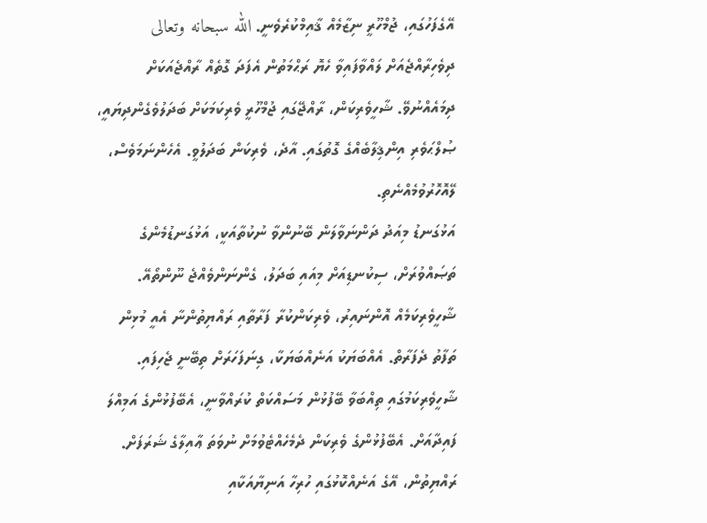އޭގެފަހުގައި، ޖުމްހޫރީ ނިޒާމެއް ޤާއިމްކުރެވެނީ. الله سبحانه وتعالى ދިވެހިރާއްޖެއަށް ލައްވާފައިވާ ހެޔޮ ރަޙްމަތުން އެފަދަ ގޮތެއް ރާއްޖެއަކަށް ދިމައެއްނުވޭ. ޝާހީވެރިކަން، ރާއްޖޭގައި ޖުމްހޫރީ ވެރިކަމަކަށް ބަދަލުވެގެންދިޔައީ، ޞުލްޙަވެރި އިންޤިލާބެއްގެ ގޮތުގައި. އާދެ، ވެރިކަން ބަދަލުވީ. އެހެންނަމަވެސް، ލޭއޮހޮރުވުމެއްނެތި.
އަޅުގަނޑު މިއަދު ދަންނަވާލަން ބޭނުންވާ ނުކުތާއަކީ، އަޅުގަނޑުމެންގެ ތަޞައްވުރަށް، ސިކުނޑިއަށް މިއައި ބަދަލު، ގެންނަންވެއްޖެ ނޫންތޯއޭ. ޝާހީވެރިކަމެއް އޮންނައިރު، ވެރިކަންކުރާ ފަރާތާއި ރައްޔިތުންނާ އެއީ މުޅިން ތަފާތު ދެފަރާތް. އެއްބަޔަކު އަނެއްބަޔަކާ، ގިނަފަހަރަށް ތިބޭނީ ޖެހިފައި. ޝާހީވެރިކަމުގައި ތިއްބަވާ ބޭފުޅުން މަސައްކަތް ކުރައްވާނީ، އެބޭފުޅުންގެ އަމިއްލަ ފައިދާއަށް. އެބޭފުޅުންގެ ވެރިކަން ދެމެހެއްޓެވުމަށް ނުވަތަ ޢާއިލާގެ ޝަރަފަށް. ރައްޔިތުން، އޭގެ އަނެއްކޮޅުގައި ހުރިހާ އަނިޔާއަކާއި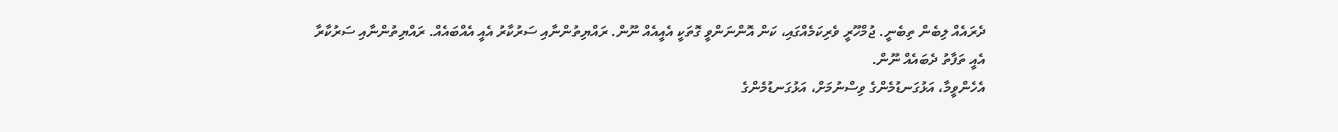ދެރައެއް ލިބެން ތިބެނީ. ޖުމްހޫރީ ވެރިކަމެއްގައި، ކަން އޮންނަންވީ ގޮތަކީ އެއީއެއް ނޫން. ރައްޔިތުންނާއި ސަރުކާރު އެއީ އެއްބައެއް. ރައްޔިތުންނާއި ސަރުކާރާ އެއީ ތަފާތު ދެބައެއް ނޫން.
އެހެންވީމާ، އަޅުގަނޑުމެންގެ ވިސްނުމަށް، އަޅުގަނޑުމެންގެ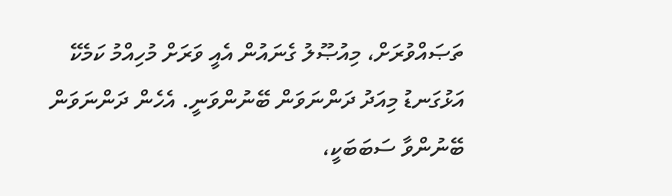ތަޞައްވުރަށް، މިއުޞޫލު ގެނައުން އެއީ ވަރަށް މުހިއްމު ކަމެކޭ އަޅުގަނޑު މިއަދު ދަންނަވަން ބޭނުންވަނީ. އެހެން ދަންނަވަން ބޭނުންވާ ސަބަބަކީ،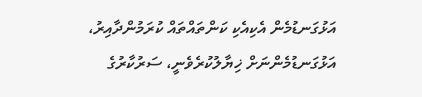އަޅުގަނޑުމެން އެކިއެކި ކަންތައްތައް ކުރަމުންދާއިރު، އަޅުގަނޑުމެންނަށް ޚިޔާލުކުރެވެނީ، ސަރުކާރުގެ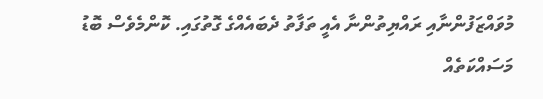މުވައްޒަފުންނާއި ރައްޔިތުންނާ އެއީ ތަފާތު ދެބައެއްގެ ގޮތުގައި. ކޮންމެވެސް ބޮޑު މަސައްކަތެއް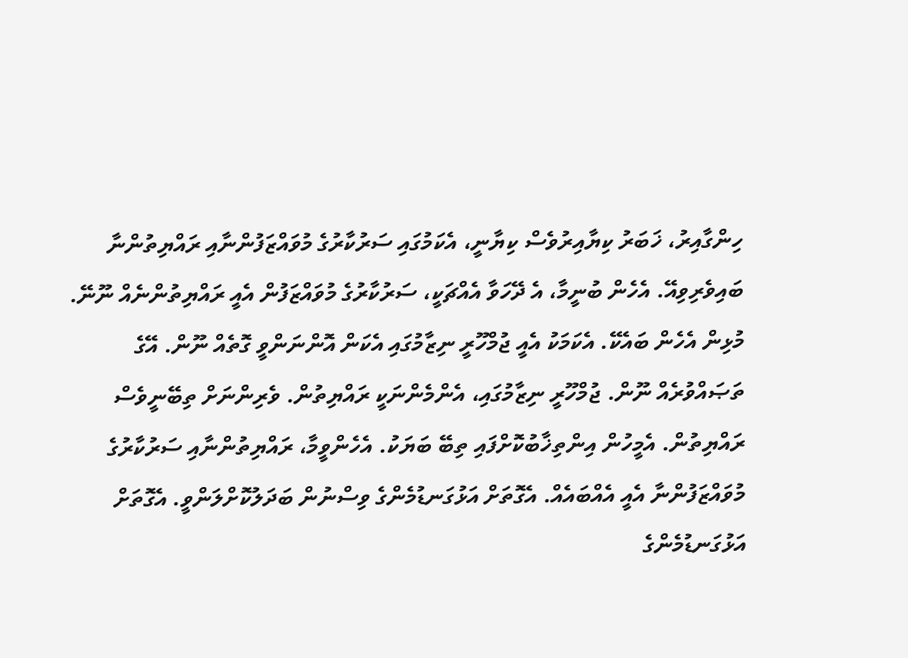ހިންގާއިރު، ޚަބަރު ކިޔާއިރުވެސް ކިޔާނީ، އެކަމުގައި ސަރުކާރުގެ މުވައްޒަފުންނާއި ރައްޔިތުންނާ ބައިވެރިވިއޭ. އެހެން ބުނީމާ، އެ ދޭހަވާ އެއްޗަކީ، ސަރުކާރުގެ މުވައްޒަފުން އެއީ ރައްޔިތުންނެއް ނޫނޭ. މުޅިން އެހެން ބައެކޭ. އެކަމަކު އެއީ ޖުމްހޫރީ ނިޒާމުގައި އެކަން އޮންނަންވީ ގޮތެއް ނޫން. އޭގެ ތަޞައްވުރެއް ނޫން. ޖުމްހޫރީ ނިޒާމުގައި، އެންމެންނަކީ ރައްޔިތުން. ވެރިންނަށް ތިބޭނީވެސް ރައްޔިތުން. އެމީހުން އިންތިޚާބުކޮށްފައި ތިބޭ ބަޔަކު. އެހެންވީމާ، ރައްޔިތުންނާއި ސަރުކާރުގެ މުވައްޒަފުންނާ އެއީ އެއްބައެއް. އެގޮތަށް އަޅުގަނޑުމެންގެ ވިސްނުން ބަދަލުކޮށްލަންވީ. އެގޮތަށް އަޅުގަނޑުމެންގެ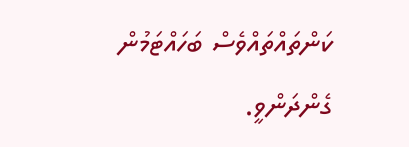ކަންތައްތައްވެސް ބަހައްޓަމުން ގެންދަންވީ.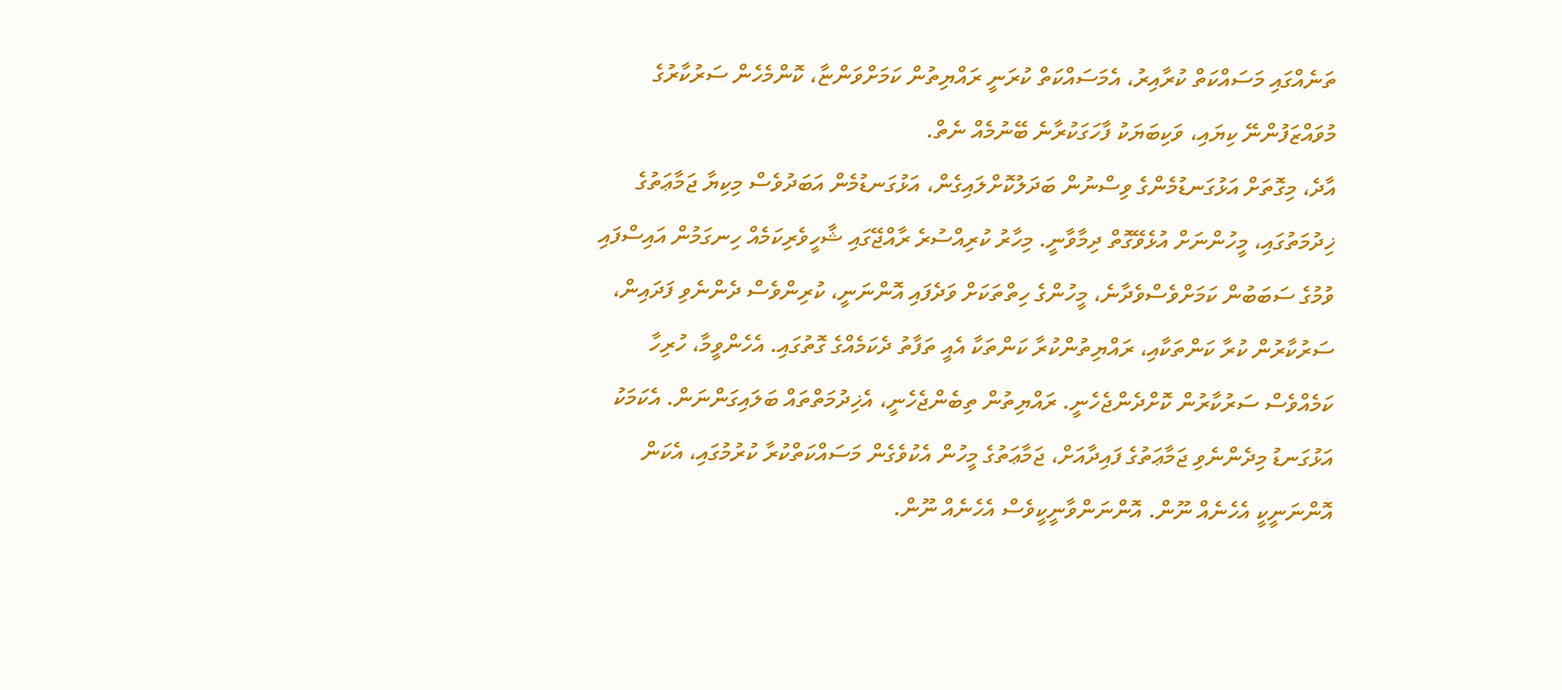ތަނެއްގައި މަސައްކަތް ކުރާއިރު، އެމަސައްކަތް ކުރަނީ ރައްޔިތުން ކަމަށްވަންޏާ، ކޮންމެހެން ސަރުކާރުގެ މުވައްޒަފުންނޭ ކިޔައި، ވަކިބަޔަކު ފާހަގަކުރާނެ ބޭނުމެއް ނެތް.
އާދެ، މިގޮތަށް އަޅުގަނޑުމެންގެ ވިސްނުން ބަދަލުކޮށްލައިގެން، އަޅުގަނޑުމެން އަބަދުވެސް މިކިޔާ ޖަމާޢަތުގެ ޚިދުމަތުގައި، މީހުންނަށް އުޅެވޭގޮތް ދިމާވާނީ. މިހާރު ކުރިއްސުރެ ރާއްޖޭގައި ޝާހީވެރިކަމެއް ހިނގަމުން އައިސްފައި ވުމުގެ ސަބަބުން ކަމަށްވެސްވެދާނެ، މީހުންގެ ހިތްތަކަށް ވަދެފައި އޮންނަނީ، ކުރިންވެސް ދެންނެވި ފަދައިން، ސަރުކާރުން ކުރާ ކަންތަކާއި، ރައްޔިތުންކުރާ ކަންތަކާ އެއީ ތަފާތު ދެކަމެއްގެ ގޮތުގައި. އެހެންވީމާ، ހުރިހާ ކަމެއްވެސް ސަރުކާރުން ކޮށްދެންޖެހެނީ. ރައްޔިތުން ތިބެންޖެހެނީ، އެޚިދުމަތްތައް ބަލައިގަންނަން. އެކަމަކު އަޅުގަނޑު މިދެންނެވި ޖަމާޢަތުގެ ފައިދާއަށް، ޖަމާޢަތުގެ މީހުން އެކުވެގެން މަސައްކަތްކުރާ ކުރުމުގައި، އެކަން އޮންނަނީކީ އެހެނެއް ނޫން. އޮންނަންވާނީކީވެސް އެހެނެއް ނޫން.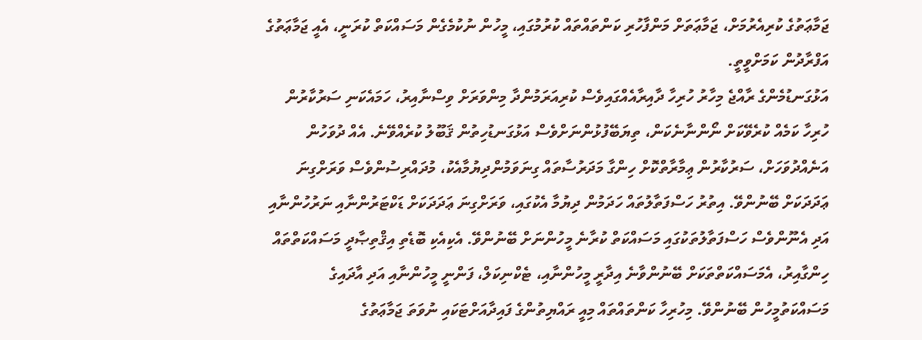ޖަމާޢަތުގެ ކުރިއެރުމަށް، ޖަމާޢަތަށް މަންފާހުރި ކަންތައްތައް ކުރުމުގައި، މީހުން ނުކުމެގެން މަސައްކަތް ކުރަނީ، އެއީ ޖަމާޢަތުގެ އަފްރާދުން ކަމަށްވީތީ.
އަޅުގަނޑުމެންގެ ރާއްޖެ މިހާރު ހުރިހާ ދާއިރާއެއްގައިވެސް ކުރިއަރަމުންދާ މިންވަރަށް ވިސްނާއިރު، ހަމައެކަނި ސަރުކާރުން ހުރިހާ ކަމެއް ކުރެވޭކަށް ނޯންނާނެކަން، ތިޔަބޭފުޅުންނަށްވެސް އަޅުގަނޑުހިތުން ޤަބޫލު ކުރެއްވޭނެ. އެއް ދުވަހުން އަނެއްދުވަހަށް، ސަރުކާރުން ޢިމާރާތްކޮށް ހިންގާ މަދަރުސާތައް ގިނަވަމުންދިޔުމާއެކު، މުދައްރިސުންވެސް ވަރަށްގިނަ ޢަދަދަކަށް ބޭނުންވޭ. އިތުރު ހަސްފަތާލުތައް ހަދަމުން ދިޔުމާ އެކުގައި، ވަރަށްގިނަ ޢަދަދަކަށް ޑަކްޓަރުންނާއި ނަރުހުންނާއި އަދި އެނޫންވެސް ހަސްފަތާލުތަކުގައި މަސައްކަތް ކުރާނެ މީހުންނަށް ބޭނުންވޭ. އެކިއެކި ބޮޑެތި އިޤްތިޞާދީ މަސައްކަތްތައް ހިންގާއިރު، އެމަސައްކަތްތަކަށް ބޭނުންވާނެ އިދާރީ މީހުންނާއި، ޓެކްނިކަލް، ފަންނީ މީހުންނާއި އަދި އާދައިގެ މަސައްކަތުމީހުން ބޭނުންވޭ. މިހުރިހާ ކަންތައްތައް މިއީ ރައްޔިތުންގެ ފައިދާއަށްޓަކައި ނުވަތަ ޖަމާޢަތުގެ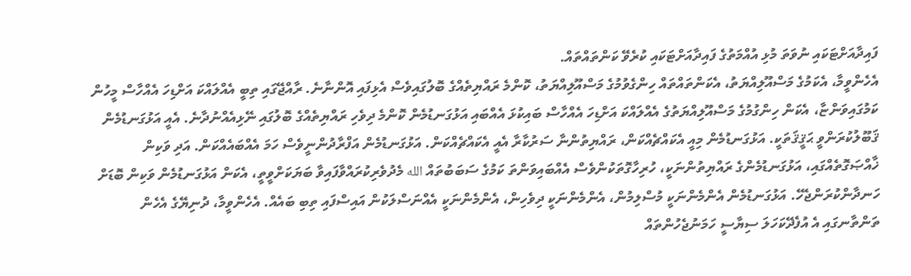ފައިދާއަށްޓަކައި ނުވަތަ މުޅި އުއްމަތުގެ ފައިދާއަށްޓަކައި ކުރެވޭ ކަންތައްތައް.
އެހެންވީމާ، އެކަމުގެ މަސްއޫލިއްޔަތު، އެކަންތައްތައް ހިންގެވުމުގެ މަސްއޫލިއްޔަތު، ކޮންމެ ރައްޔިތެއްގެ ބޮލުގައިވެސް އެޅިފައި އޮންނާނެ. ރާއްޖޭގައި ތިބީ އެއްލައްކަ އަށްޑިހަ އެއްހާސް މީހުން ކަމުގައިވަންޏާ، އެކަން ހިންގުމުގެ މަސްއޫލިއްޔަތުގެ އެއްލައްކަ އަށްޑިހަ އެއްހާސް ބައިކުޅަ އެއްބައި އަޅުގަނޑުމެން ކޮންމެ ދިވެހި ރައްޔިތެއްގެ ބޮލުގައި ނޭޅިއެއްނުދާނެ. އެއީ އަޅުގަނޑުމެން ޤަބޫލުކުރަންވީ ޙަޤީޤަތަކީ. އަޅުގަނޑުމެން މިއީ އެކައްޗެއްކަން، ރައްޔިތުންނާ ސަރުކާރާ އެއީ އެކައްޗެއްކަން. އަޅުގަނޑުމެން އަފްރާދުންނީވެސް ހަމަ އެއްބައެއްކަން. އަދި ވަކިން ޚާއްޞަގޮތެއްގައި، އަޅުގަނޑުމެންގެ ރައްޔިތުންނަކީ، ހުރިހާގޮތަކުންވެސް އެއްބައިވަންތަ ކަމުގެ ސަބަބުތައް الله މެދުވެރިކުރައްވާފައިވާ ބަޔަކަށްވީތީ، އެކަން އަޅުގަނޑުމެން ވަކިން ބޮޑަށް ހަނދާންކުރަންޖެހޭ. އަޅުގަނޑުމެން އެންމެންނަކީ މުސްލިމުން، އެންމެންނަކީ ދިވެހިން، އެންމެންނަކީ އެއްނަސްލަކުން އައިސްފައި ތިބި ބައެއް. އެހެންވީމާ، ދުނިޔޭގެ އެހެން ތަންތާނގައި އެ އުފެދޭކަހަލަ ސިޔާސީ ހަމަނުޖެހުންތައް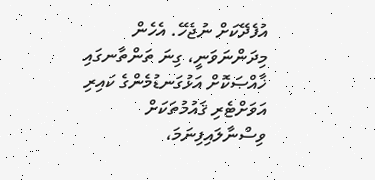އުފެދޭކަށް ނުޖެހޭ. އެހެން މިދަންނަވަނީ، ގިނަ ތަންތާނގައި ޚާއްޞަކޮށް އަޅުގަނޑުމެންގެ ކައިރި އަވަށްޓެރި ޤައުމުތަކަށް ވިސްނާލައިފިނަމަ،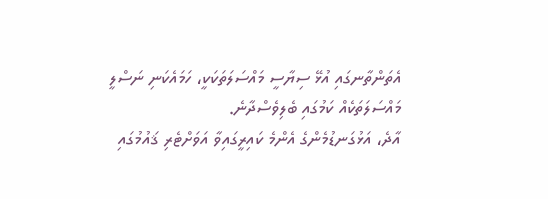އެތަންތާނގައި އުޅޭ ސިޔާސީ މައްސަލަތަކަކީ، ހަމައެކަނި ނަސްލީ މައްސަލަތަކެއް ކަމުގައި ބެލިވެސްދާނެ.
އާދެ، އަޅުގަނޑުމެންގެ އެންމެ ކައިރީގައިވާ އަވަށްޓެރި ޤައުމުގައި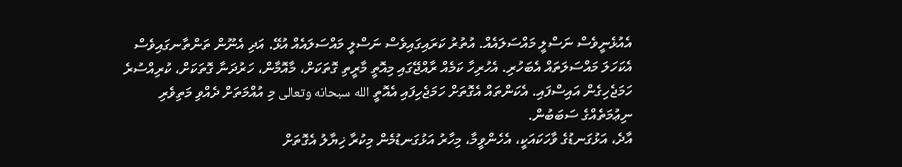އެއުޅެނީވެސް ނަސްލީ މައްސަލައެއް. އުތުރު ކަރައިގައިވެސް ނަސްލީ މައްސަލައެއް އުޅޭ. އަދި އެނޫން ތަންތާނގައިވެސް އެކަހަލަ މައްސަލަތައް އެބަހުރި. އެހުރިހާ ކަމެއް ރާއްޖޭގައި މިއޮތީ މާރީތި ގޮތަކަށް، މާއޮމާން، ހަރުދަނާ ގޮތަކަށް، ކުރިއްސުރެ ހަމަޖެހިގެން އައިސްފައި. އެކަންތައް އެގޮތަށް ހަމަޖެހިފައި އެއޮތީ الله سبحانه وتعالى މި އުއްމަތަށް ދެއްވި މަތިވެރި ނިޢުމަތެއްގެ ސަބަބުން.
އާދެ، އަޅުގަނޑުގެ ވާހަކައަކީ، އެހެންވީމާ، މިހާރު އަޅުގަނޑުމެން މިކުރާ ޚިޔާލު އެގޮތަށް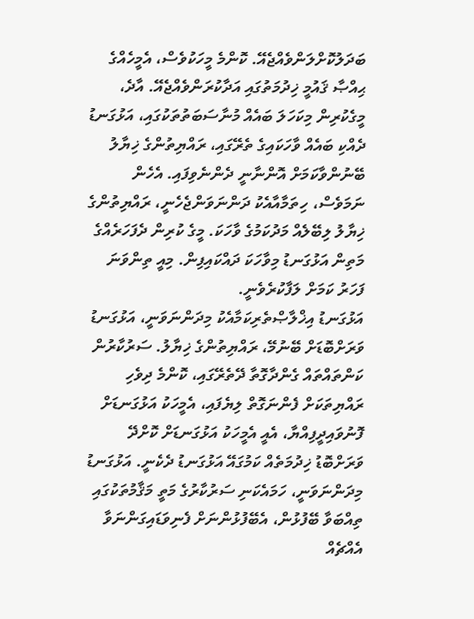ބަދަލުކޮށްލަންވެއްޖެއޭ. ކޮންމެ މީހަކުވެސް، އެމީހެއްގެ ޙިއްޞާ ޤައުމީ ޚިދުމަތުގައި އަދާކުރަންވެއްޖެއޭ. އާދެ، މީގެކުރިން މިކަހަލަ ބައެއް މުނާސަބަތުތަކުގައި، އަޅުގަނޑު ދެއްކި ބައެއް ވާހަކައިގެ ތެރޭގައި، ރައްޔިތުންގެ ޚިޔާލު ބޭނުންވާކަމަށް އޮންނާނީ ދެންނެވިފައި. އެހެން ނަމަވެސް، ހިތަމާއާއެކު ދަންނަވަންޖެހެނީ، ރައްޔިތުންގެ ޚިޔާލު ލިބޭލެއް މަދުކަމުގެ ވާހަކަ. މީގެ ކުރިން ދެފަހަރެއްގެ މަތިން އަޅުގަނޑު މިވާހަކަ ދައްކައިފިން. މިއީ ތިންވަނަ ފަހަރު ކަމަށް ލަފާކުރެވެނީ.
އަޅުގަނޑު އިޚްލާޞްތެރިކަމާއެކު މިދަންނަވަނީ، އަޅުގަނޑު ވަރަށްބޮޑަށް ބޭނުމޭ، ރައްޔިތުންގެ ޚިޔާލު. ސަރުކާރުން ކަންތައްތައް ގެންދާގޮތާ ދޭތެރޭގައި، ކޮންމެ ދިވެހި ރައްޔިތަކަށް ފެންނަގޮތް ލިޔެފައި، އެމީހަކު އަޅުގަނޑަށް ފޮނުވައިދީފިއްޔާ، އެއީ އެމީހަކު އަޅުގަނޑަށް ކޮށްދޭ ވަރަށްބޮޑު ޚިދުމަތެއް ކަމުގައޭ އަޅުގަނޑު ދެކެނީ. އަޅުގަނޑު މިދަންނަވަނީ، ހަމައެކަނި ސަރުކާރުގެ މަތީ މަޤާމުތަކުގައި ތިއްބަވާ ބޭފުޅުން، އެބޭފުޅުންނަށް ފެނިވަޑައިގަންނަވާ އެއްޗެއް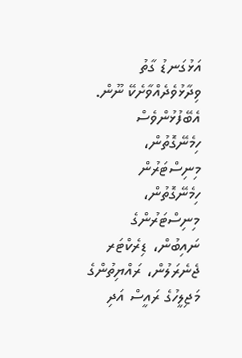އަޅުގަނޑު ގާތު ވިދާޅުވެދެއްވާށެކޭ ނޫން. އެބޭފުޅުންވެސް ހިމެނޭގޮތުން، މިނިސްޓަރުން ހިމެނޭގޮތުން، މިނިސްޓަރުންގެ ނައިބުން، ޑިރެކްޓަރ ޖެނެރަލުން، ރައްޔިތުންގެ މަޖިލީހުގެ ރައީސް އަދި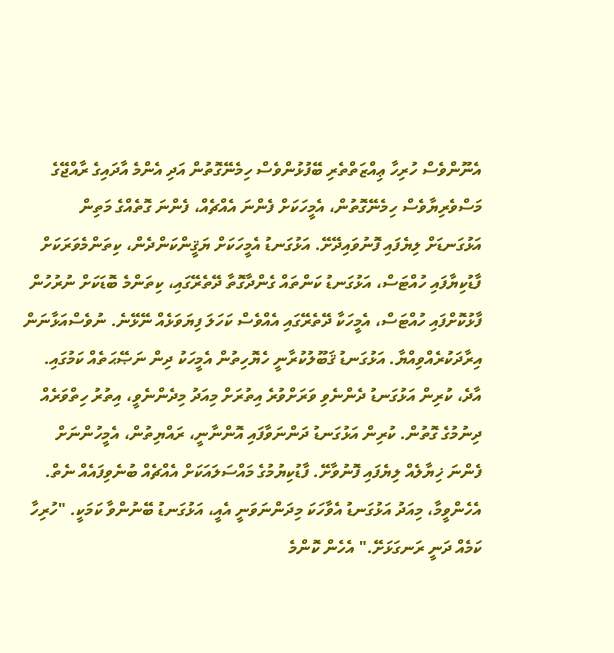އެނޫންވެސް ހުރިހާ ޢިއްޒަތްތެރި ބޭފުޅުންވެސް ހިމެނޭގޮތުން އަދި އެންމެ އާދައިގެ ރާއްޖޭގެ މަސްވެރިޔާވެސް ހިމެނޭގޮތުން، އެމީހަކަށް ފެންނަ އެއްޗެއް، ފެންނަ ގޮތެއްގެ މަތިން އަޅުގަނޑަށް ލިޔެފައި ފޮނުވައިދޭށޭ. އަޅުގަނޑު އެމީހަކަށް ޔަޤީންކަންދެން، ކިތަންމެވަރަކަށް ފާޑުކިޔާފައި ހުއްޓަސް، އަޅުގަނޑު ކަންތައް ގެންދާގޮތާ ދޭތެރޭގައި، ކިތަންމެ ބޮޑަކަށް ނުރުހުން ފާޅުކޮށްފައި ހުއްޓަސް، އެމީހަކާ ދޭތެރޭގައި އެއްވެސް ކަހަލަ ފިޔަވަޅެއް ނޭޅޭނެ. ނުވެސްއަޅާނަން އިރާދަކުރެއްވިއްޔާ. އަޅުގަނޑު ޤަބޫލުކުރާނީ ހެޔޮހިތުން އެމީހަކު ދިން ނަޞޭޙަތެއް ކަމުގައި.
އާދެ، ކުރިން އަޅުގަނޑު ދެންނެވި ވަރަށްވުރެ އިތުރަށް މިއަދު މިދެންނެވީ، އިތުރު ހިތްވަރެއް ދިނުމުގެ ގޮތުން. ކުރިން އަޅުގަނޑު ދަންނަވާފައި އޮންނާނީ، ރައްޔިތުން، އެމީހުންނަށް ފެންނަ ޚިޔާލެއް ލިޔެފައި ފޮނުވާށޭ. ފާޑުކިޔުމުގެ މައްސަލައަކަށް އެއްޗެއް ބުނެވިފައެއް ނެތް. އެހެންވީމާ، މިއަދު އަޅުގަނޑު އެވާހަކަ މިދަންނަވަނީ އެއީ، އަޅުގަނޑު ބޭނުންވާ ކަމަކީ. "ހުރިހާ ކަމެއް ދަނީ ރަނގަޅަށޭ." އެހެން ކޮންމެ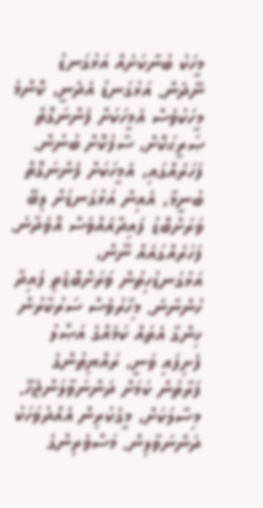މީހަކު ބުނާކަށެއް އަޅުގަނޑު ނޭދެން. އަޅުގަނޑު އެދެނީ، ކޮންމެ މީހަކުވެސް އެމީހަކަށް ފެންނަގޮތް ޞަރީޙަކޮށް، ސާފުކޮށް ބުނުން. ފަހަރެއްގައި، އެމީހަކަށް ފެންނަގޮތް ބުނީމާ، އެއިން އަޅުގަނޑަށް ލިބޭ ވަރަށްބޮޑު ފައިދާއެއްވެސް އޮވެދާނެ. ފަހަރެއްގައެއް ނޫން، އަޅުގަނޑުހިތުން ވަރަށްބޮޑެތި ފައިދާ ހުންނާނެ. މިހާރުވެސް ސަރުކާރުން ހިންގާ އެތައް ކަމެއްގެ އަޞްލު ފެށިފައި ވަނީ، ރައްޔިތުންގެ ފަރާތުން ކަމަށް ދަންނަވާލަންޖެހޭ. މިސާލަކަށް، މީގެކުރިން އެއްދުވަހަކު ދަންނަވާލިން. މަސްވެރިންގެ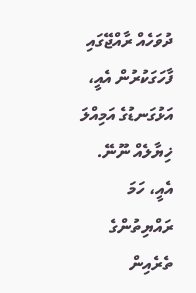ދުވަހެއް ރާއްޖޭގައި ފާހަގަކުރުން އެއީ، އަޅުގަނޑުގެ އަމިއްލަ ޚިޔާލެއް ނޫނޭ. އެއީ، ހަމަ ރައްޔިތުންގެ ތެރެއިން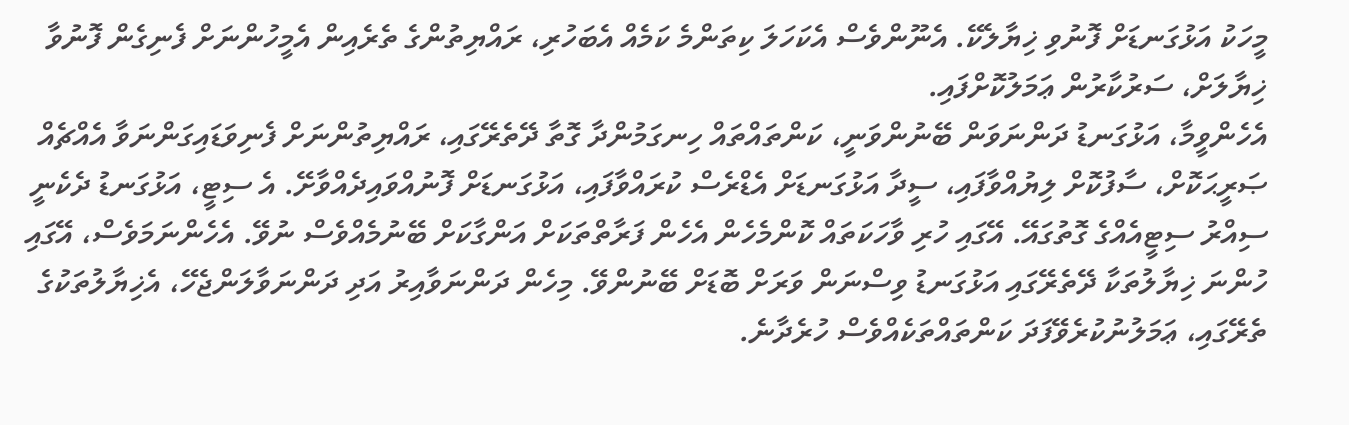މީހަކު އަޅުގަނޑަށް ފޮނުވި ޚިޔާލެކޭ. އެނޫންވެސް އެކަހަލަ ކިތަންމެ ކަމެއް އެބަހުރި، ރައްޔިތުންގެ ތެރެއިން އެމީހުންނަށް ފެނިގެން ފޮނުވާ ޚިޔާލަށް، ސަރުކާރުން ޢަމަލުކޮށްފައި.
އެހެންވީމާ، އަޅުގަނޑު ދަންނަވަން ބޭނުންވަނީ، ކަންތައްތައް ހިނގަމުންދާ ގޮތާ ދޭތެރޭގައި، ރައްޔިތުންނަށް ފެނިވަޑައިގަންނަވާ އެއްޗެއް ޞަރީޙަކޮށް، ސާފުކޮށް ލިޔުއްވާފައި، ސީދާ އަޅުގަނޑަށް އެޑްރެސް ކުރައްވާފައި، އަޅުގަނޑަށް ފޮނުއްވައިދެއްވާށޭ. އެ ސިޓީ، އަޅުގަނޑު ދެކެނީ ސިއްރު ސިޓީއެއްގެ ގޮތުގައޭ. އޭގައި ހުރި ވާހަކަތައް ކޮންމެހެން އެހެން ފަރާތްތަކަށް އަންގާކަށް ބޭނުމެއްވެސް ނުވޭ. އެހެންނަމަވެސް، އޭގައި ހުންނަ ޚިޔާލުތަކާ ދޭތެރޭގައި އަޅުގަނޑު ވިސްނަން ވަރަށް ބޮޑަށް ބޭނުންވޭ. މިހެން ދަންނަވާއިރު އަދި ދަންނަވާލަންޖެހޭ، އެޚިޔާލުތަކުގެ ތެރޭގައި، ޢަމަލުނުކުރެވޭފަދަ ކަންތައްތަކެއްވެސް ހުރެދާނެ.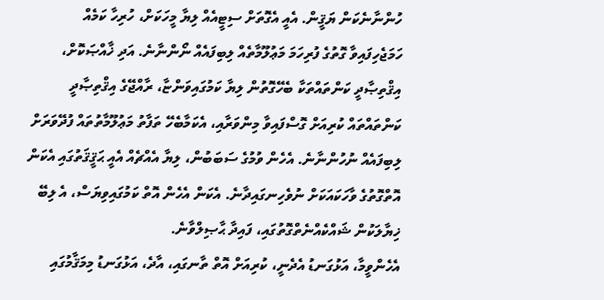ހުންނާނެކަން ޔަޤީން. އެއީ އެގޮތަށް ސިޓީއެއް ލިޔާ މީހަކަށް، ހުރިހާ ކަމެއް ހަމަޖެހިފައިވާ ގޮތުގެ ފުރިހަމަ މަޢުލޫމާތެއް ލިބިފައެއް ނޯންނާނެ. އަދި ޚާއްޞަކޮށް، އިޤްތިޞާދީ ކަންތައްތަކާ ބެހޭގޮތުން ލިޔާ ކަމުގައިވަންޏާ، ރާއްޖޭގެ އިޤްތިޞާދީ ކަންތައްތައް ކުރިއަށް ގޮސްފައިވާ މިންވަރާއި، އެކަމާބެހޭ ތަފާތު މަޢުލޫމާތުތައް ފުދޭވަރަށް ލިބިފައެއް ނުހުންނާނެ. އެހެން ވުމުގެ ސަބަބުން، ލިޔާ އެއްޗެއް އެއީ ޙަޤީޤަތުގައި އެކަން އޮތްގޮތުގެ ވާހަކައަކަށް ނުވެހިނގައިދާނެ. އެކަން އެހެން އޮތް ކަމުގައިވިޔަސް، އެ ލިބޭ ޚިޔާލަކުން ޝައްކެއްނެތްގޮތުގައި، ފައިދާ ޙާޞިލްވާނެ.
އެހެންވީމާ، އަޅުގަނޑު އެދެނީ، ކުރިއަށް އޮތް ތާނގައި، އާދެ، އަޅުގަނޑު މިމަޤާމުގައި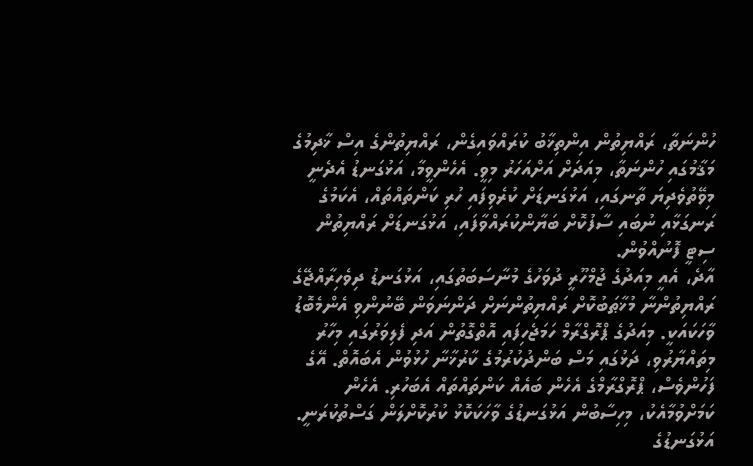ހުންނަތާ، ރައްޔިތުން އިންތިޚާބު ކުރައްވައިގެން، ރައްޔިތުންގެ އިސް ޚާދިމުގެ މަޤާމުގައި ހުންނަތާ، މިއަދަށް އަށްއަހަރު މިވީ. އެހެންވީމާ، އަޅުގަނޑު އެދެނީ މިވޭތުވެދިޔަ ތާނގައި، އަޅުގަނޑަށް ކުރެވިފައި ހުރި ކަންތައްތައް، އެކަމުގެ ރަނގަޅާއި ނުބައި ސާފުކޮށް ބަޔާންކުރައްވާފައި، އަޅުގަނޑަށް ރައްޔިތުން ސިޓީ ފޮނުއްވުން.
އާދެ، އެއީ މިއަދުގެ ޖުމްހޫރީ ދުވަހުގެ މުނާސަބަތުގައި، އަޅުގަނޑު ދިވެހިރާއްޖޭގެ ރައްޔިތުންނާ މުޚާޠަބުކޮށް ރައްޔިތުންނަށް ދަންނަވަން ބޭނުންވި އެންމެބޮޑު ވާހަކައަކީ. މިއަދުގެ ޕްރޮގްރާމް ހަމަޖެހިފައި އޮތްގޮތުން އަދި ފެލިވަރުގައި މިހާރު މިތައްޔާރުވި، ދަޅުގައި މަސް ބަންދުކުރުމުގެ ކާރުޚާނާ ހުޅުވުން އެބައޮތް. އޭގެ ފަހުންވެސް، ޕްރޮގްރާމްގެ އެހެން ބައެއް ކަންތައްތައް އެބަހުރި. އެހެން ކަމަށްވުމާއެކު، މިހިސާބުން އަޅުގަނޑުގެ ވާހަކަކޮޅު ކުރުކޮށްލަން ގަސްތުކުރަނީ.
އަޅުގަނޑުގެ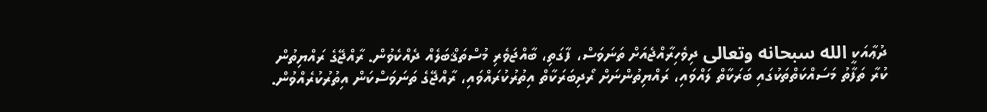ދުޢާއަކީ الله سبحانه وتعالى ދިވެހިރާއްޖެއަށް ތަނަވަސް، ފާގަތި، ބާއްޖަވެރި މުސްތަޤްބަލެއް ދެއްކެވުން. ރާއްޖޭގެ ރައްޔިތުން ކުރާ ތަފާތު މަސައްކަތްތަކުގައި ބަރަކާތް ލައްވައި، ރައްޔިތުންނަށް ރޯދިބަރަކާތް އިތުރުކުރައްވައި، ރާއްޖޭގެ ތަނަވަސްކަން އިތުރުކުރެއްވުން.